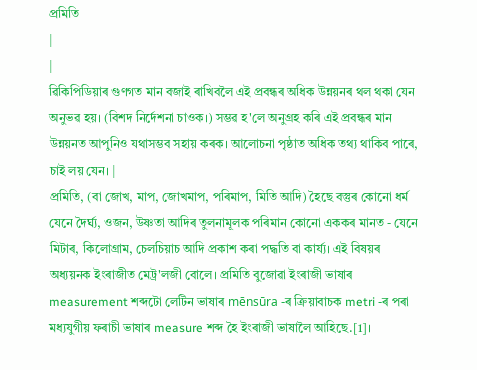প্ৰমিতি
|
|
ৱিকিপিডিয়াৰ গুণগত মান বজাই ৰাখিবলৈ এই প্ৰবন্ধৰ অধিক উন্নয়নৰ থল থকা যেন অনুভৱ হয়। (বিশদ নিৰ্দেশনা চাওক।) সম্ভৱ হ'লে অনুগ্ৰহ কৰি এই প্ৰবন্ধৰ মান উন্নয়নত আপুনিও যথাসম্ভব সহায় কৰক। আলোচনা পৃষ্ঠাত অধিক তথ্য থাকিব পাৰে, চাই লয় যেন। |
প্ৰমিতি, (বা জোখ, মাপ, জোখমাপ, পৰিমাপ, মিতি আদি) হৈছে বস্তুৰ কোনো ধৰ্ম যেনে দৈৰ্ঘ্য, ওজন, উষ্ণতা আদিৰ তুলনামূলক পৰিমান কোনো এককৰ মানত - যেনে মিটাৰ, কিলোগ্ৰাম, চেলচিয়াচ আদি প্ৰকাশ কৰা পদ্ধতি বা কাৰ্য্য। এই বিষয়ৰ অধ্যয়নক ইংৰাজীত মেট্ৰ'লজী বোলে। প্ৰমিতি বুজোৱা ইংৰাজী ভাষাৰ measurement শব্দটো লেটিন ভাষাৰ mēnsūra -ৰ ক্ৰিয়াবাচক metri -ৰ পৰা মধ্যযুগীয় ফৰাচী ভাষাৰ measure শব্দ হৈ ইংৰাজী ভাষালৈ আহিছে.[1]।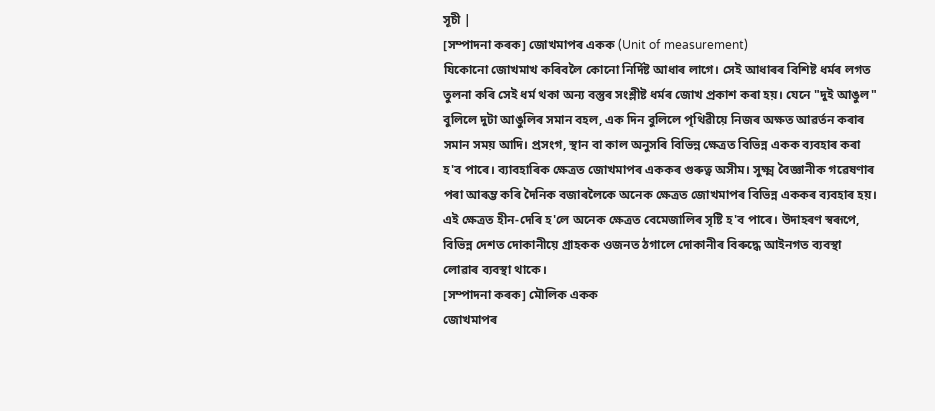সূচী |
[সম্পাদনা কৰক] জোখমাপৰ একক (Unit of measurement)
যিকোনো জোখমাখ কৰিবলৈ কোনো নিৰ্দিষ্ট আধাৰ লাগে। সেই আধাৰৰ বিশিষ্ট ধৰ্মৰ লগত তুলনা কৰি সেই ধৰ্ম থকা অন্য বস্তুৰ সংশ্লীষ্ট ধৰ্মৰ জোখ প্ৰকাশ কৰা হয়। যেনে "দুই আঙুল" বুলিলে দুটা আঙুলিৰ সমান বহল, এক দিন বুলিলে পৃথিৱীয়ে নিজৰ অক্ষত আৱৰ্তন কৰাৰ সমান সময় আদি। প্ৰসংগ, স্থান বা কাল অনুসৰি বিভিন্ন ক্ষেত্ৰত বিভিন্ন একক ব্যবহাৰ কৰা হ'ব পাৰে। ব্যাবহাৰিক ক্ষেত্ৰত জোখমাপৰ এককৰ গুৰুত্ব অসীম। সুক্ষ্ম বৈজ্ঞানীক গৱেষণাৰ পৰা আৰম্ভ কৰি দৈনিক বজাৰলৈকে অনেক ক্ষেত্ৰত জোখমাপৰ বিভিন্ন এককৰ ব্যবহাৰ হয়। এই ক্ষেত্ৰত হীন-দেৰি হ'লে অনেক ক্ষেত্ৰত বেমেজালিৰ সৃষ্টি হ'ব পাৰে। উদাহৰণ স্বৰূপে, বিভিন্ন দেশত দোকানীয়ে গ্ৰাহকক ওজনত ঠগালে দোকানীৰ বিৰুদ্ধে আইনগত ব্যবস্থা লোৱাৰ ব্যবস্থা থাকে।
[সম্পাদনা কৰক] মৌলিক একক
জোখমাপৰ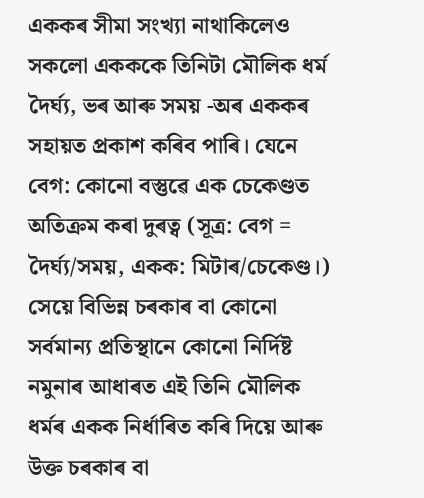এককৰ সীমা সংখ্যা নাথাকিলেও সকলো একককে তিনিটা মৌলিক ধৰ্ম দৈৰ্ঘ্য, ভৰ আৰু সময় -অৰ এককৰ সহায়ত প্ৰকাশ কৰিব পাৰি। যেনে বেগ: কোনো বস্তুৱে এক চেকেণ্ডত অতিক্ৰম কৰা দুৰত্ব (সূত্ৰ: বেগ = দৈৰ্ঘ্য/সময়, একক: মিটাৰ/চেকেণ্ড।) সেয়ে বিভিন্ন চৰকাৰ বা কোনো সৰ্বমান্য প্ৰতিস্থানে কোনো নিৰ্দিষ্ট নমুনাৰ আধাৰত এই তিনি মৌলিক ধৰ্মৰ একক নিৰ্ধাৰিত কৰি দিয়ে আৰু উক্ত চৰকাৰ বা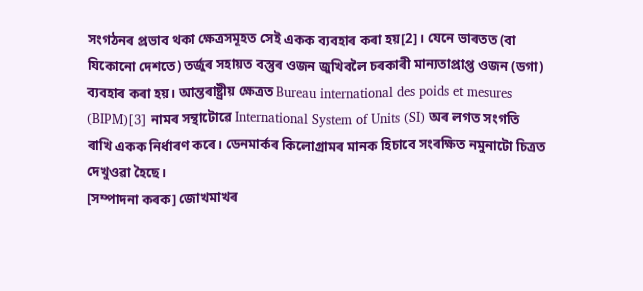সংগঠনৰ প্ৰভাব থকা ক্ষেত্ৰসমূহত সেই একক ব্যবহাৰ কৰা হয়[2]। যেনে ভাৰতত (বা যিকোনো দেশতে) তৰ্জুৰ সহায়ত বস্তুৰ ওজন জুখিবলৈ চৰকাৰী মান্যতাপ্ৰাপ্ত ওজন (ডগা) ব্যবহাৰ কৰা হয়। আন্তৰাষ্ট্ৰীয় ক্ষেত্ৰত Bureau international des poids et mesures (BIPM)[3] নামৰ সন্থাটোৱে International System of Units (SI) অৰ লগত সংগতি ৰাখি একক নিৰ্ধাৰণ কৰে। ডেনমাৰ্কৰ কিলোগ্ৰামৰ মানক হিচাবে সংৰক্ষিত নমুনাটো চিত্ৰত দেখুওৱা হৈছে।
[সম্পাদনা কৰক] জোখমাখৰ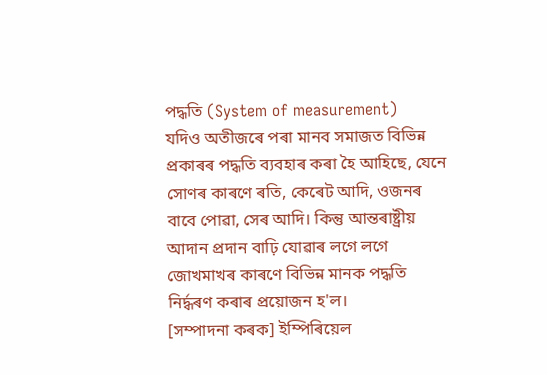পদ্ধতি (System of measurement)
যদিও অতীজৰে পৰা মানব সমাজত বিভিন্ন প্ৰকাৰৰ পদ্ধতি ব্যবহাৰ কৰা হৈ আহিছে, যেনে সোণৰ কাৰণে ৰতি, কেৰেট আদি, ওজনৰ বাবে পোৱা, সেৰ আদি। কিন্তু আন্তৰাষ্ট্ৰীয় আদান প্ৰদান বাঢ়ি যোৱাৰ লগে লগে জোখমাখৰ কাৰণে বিভিন্ন মানক পদ্ধতি নিৰ্দ্ধৰণ কৰাৰ প্ৰয়োজন হ'ল।
[সম্পাদনা কৰক] ইম্পিৰিয়েল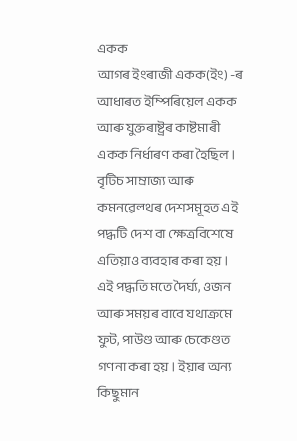একক
আগৰ ইংৰাজী একক(ইং) -ৰ আধাৰত ইম্পিৰিয়েল একক আৰু যুক্তৰাষ্ট্রৰ কাষ্টমাৰী একক নিৰ্ধাৰণ কৰা হৈছিল। বৃটিচ সাম্ৰাজ্য আৰু কমনৱেল্থৰ দেশসমূহত এই পদ্ধটি দেশ বা ক্ষেত্ৰবিশেষে এতিয়াও ব্যবহাৰ কৰা হয়। এই পদ্ধতি মতে দৈৰ্ঘ্য, ওজন আৰু সময়ৰ বাবে যথাক্ৰমে ফুট, পাউণ্ড আৰু চেকেণ্ডত গণনা কৰা হয়। ইয়াৰ অন্য কিছুমান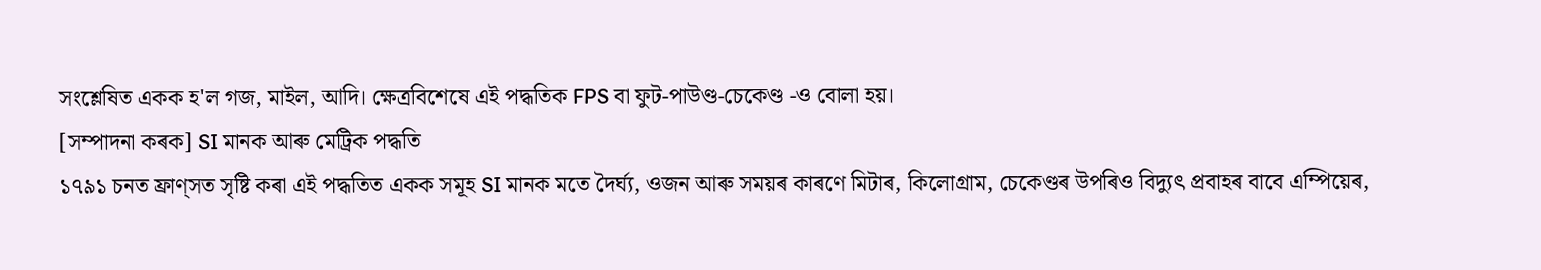সংশ্লেষিত একক হ'ল গজ, মাইল, আদি। ক্ষেত্ৰবিশেষে এই পদ্ধতিক FPS বা ফুট-পাউণ্ড-চেকেণ্ড -ও বোলা হয়।
[সম্পাদনা কৰক] SI মানক আৰু মেট্ৰিক পদ্ধতি
১৭৯১ চনত ফ্ৰাণ্সত সৃষ্টি কৰা এই পদ্ধতিত একক সমূহ SI মানক মতে দৈৰ্ঘ্য, ওজন আৰু সময়ৰ কাৰণে মিটাৰ, কিলোগ্ৰাম, চেকেণ্ডৰ উপৰিও বিদ্যুৎ প্ৰবাহৰ বাবে এম্পিয়েৰ,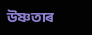উষ্ণতাৰ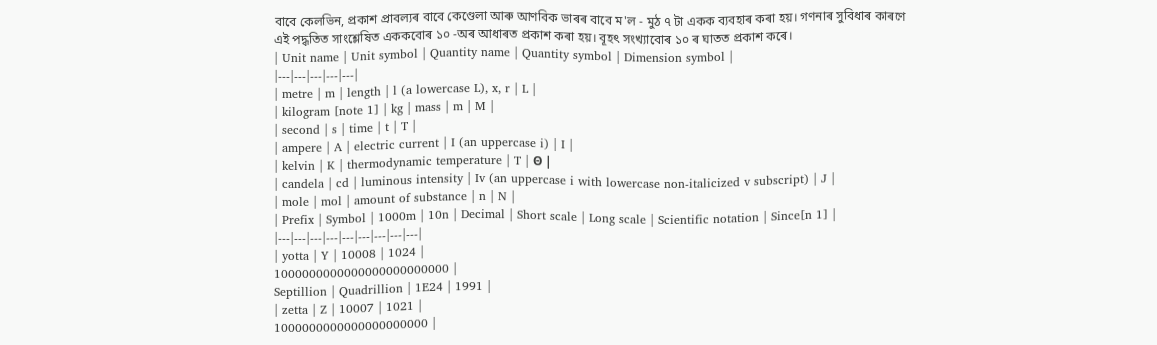বাবে কেলভিন, প্ৰকাশ প্ৰাবল্যৰ বাবে কেণ্ডেলা আৰু আণবিক ভাৰৰ বাবে ম'ল - মুঠ ৭ টা একক ব্যবহাৰ কৰা হয়। গণনাৰ সুবিধাৰ কাৰণে এই পদ্ধতিত সাংশ্লেষিত এককবোৰ ১০ -অৰ আধাৰত প্ৰকাশ কৰা হয়। বূহৎ সংখ্যাবোৰ ১০ ৰ ঘাতত প্ৰকাশ কৰে।
| Unit name | Unit symbol | Quantity name | Quantity symbol | Dimension symbol |
|---|---|---|---|---|
| metre | m | length | l (a lowercase L), x, r | L |
| kilogram [note 1] | kg | mass | m | M |
| second | s | time | t | T |
| ampere | A | electric current | I (an uppercase i) | I |
| kelvin | K | thermodynamic temperature | T | Θ |
| candela | cd | luminous intensity | Iv (an uppercase i with lowercase non-italicized v subscript) | J |
| mole | mol | amount of substance | n | N |
| Prefix | Symbol | 1000m | 10n | Decimal | Short scale | Long scale | Scientific notation | Since[n 1] |
|---|---|---|---|---|---|---|---|---|
| yotta | Y | 10008 | 1024 |
1000000000000000000000000 |
Septillion | Quadrillion | 1E24 | 1991 |
| zetta | Z | 10007 | 1021 |
1000000000000000000000 |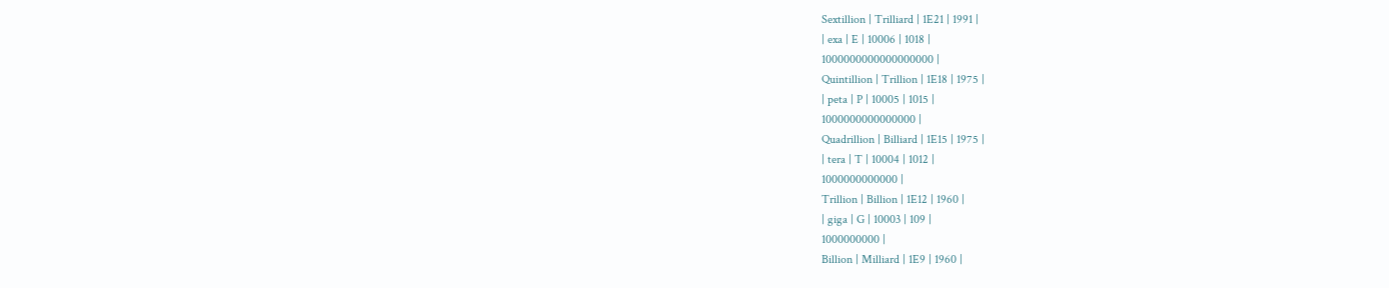Sextillion | Trilliard | 1E21 | 1991 |
| exa | E | 10006 | 1018 |
1000000000000000000 |
Quintillion | Trillion | 1E18 | 1975 |
| peta | P | 10005 | 1015 |
1000000000000000 |
Quadrillion | Billiard | 1E15 | 1975 |
| tera | T | 10004 | 1012 |
1000000000000 |
Trillion | Billion | 1E12 | 1960 |
| giga | G | 10003 | 109 |
1000000000 |
Billion | Milliard | 1E9 | 1960 |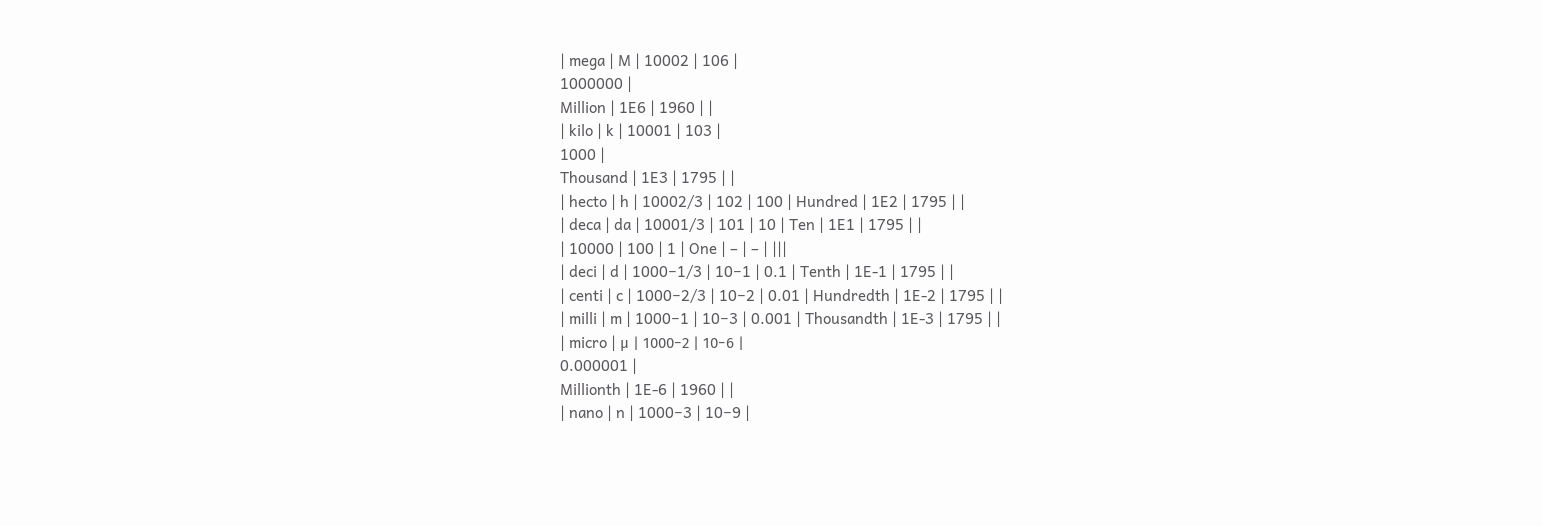| mega | M | 10002 | 106 |
1000000 |
Million | 1E6 | 1960 | |
| kilo | k | 10001 | 103 |
1000 |
Thousand | 1E3 | 1795 | |
| hecto | h | 10002/3 | 102 | 100 | Hundred | 1E2 | 1795 | |
| deca | da | 10001/3 | 101 | 10 | Ten | 1E1 | 1795 | |
| 10000 | 100 | 1 | One | – | – | |||
| deci | d | 1000−1/3 | 10−1 | 0.1 | Tenth | 1E-1 | 1795 | |
| centi | c | 1000−2/3 | 10−2 | 0.01 | Hundredth | 1E-2 | 1795 | |
| milli | m | 1000−1 | 10−3 | 0.001 | Thousandth | 1E-3 | 1795 | |
| micro | μ | 1000−2 | 10−6 |
0.000001 |
Millionth | 1E-6 | 1960 | |
| nano | n | 1000−3 | 10−9 |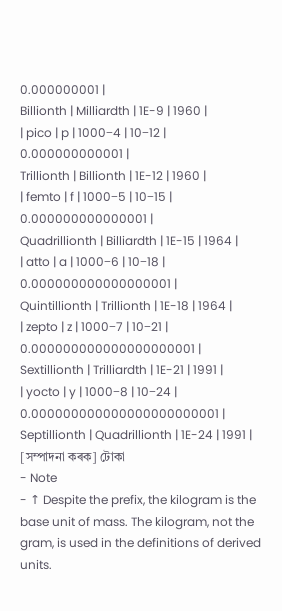0.000000001 |
Billionth | Milliardth | 1E-9 | 1960 |
| pico | p | 1000−4 | 10−12 |
0.000000000001 |
Trillionth | Billionth | 1E-12 | 1960 |
| femto | f | 1000−5 | 10−15 |
0.000000000000001 |
Quadrillionth | Billiardth | 1E-15 | 1964 |
| atto | a | 1000−6 | 10−18 |
0.000000000000000001 |
Quintillionth | Trillionth | 1E-18 | 1964 |
| zepto | z | 1000−7 | 10−21 |
0.000000000000000000001 |
Sextillionth | Trilliardth | 1E-21 | 1991 |
| yocto | y | 1000−8 | 10−24 |
0.000000000000000000000001 |
Septillionth | Quadrillionth | 1E-24 | 1991 |
[সম্পাদনা কৰক] টোকা
- Note
- ↑ Despite the prefix, the kilogram is the base unit of mass. The kilogram, not the gram, is used in the definitions of derived units.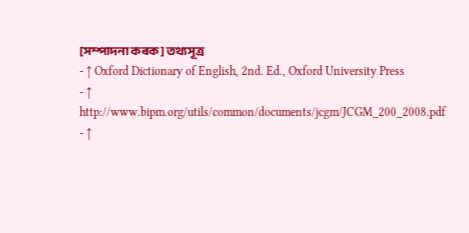[সম্পাদনা কৰক] তথ্যসূত্ৰ
- ↑ Oxford Dictionary of English, 2nd. Ed., Oxford University Press
- ↑ http://www.bipm.org/utils/common/documents/jcgm/JCGM_200_2008.pdf
- ↑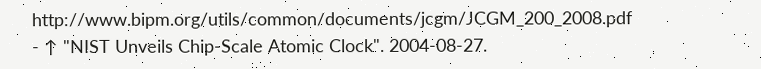http://www.bipm.org/utils/common/documents/jcgm/JCGM_200_2008.pdf
- ↑ "NIST Unveils Chip-Scale Atomic Clock". 2004-08-27.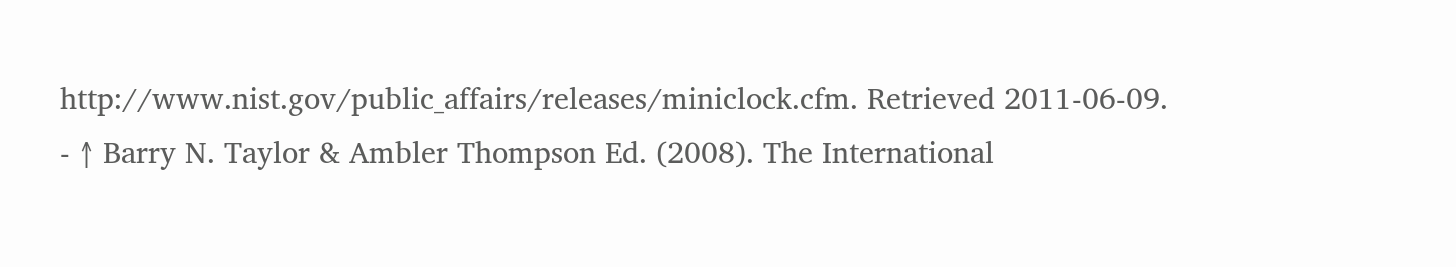http://www.nist.gov/public_affairs/releases/miniclock.cfm. Retrieved 2011-06-09.
- ↑ Barry N. Taylor & Ambler Thompson Ed. (2008). The International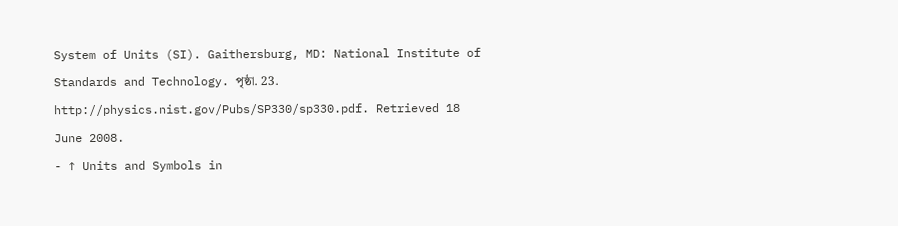System of Units (SI). Gaithersburg, MD: National Institute of Standards and Technology. পৃষ্ঠা. 23. http://physics.nist.gov/Pubs/SP330/sp330.pdf. Retrieved 18 June 2008.
- ↑ Units and Symbols in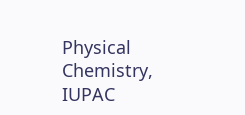Physical Chemistry, IUPAC